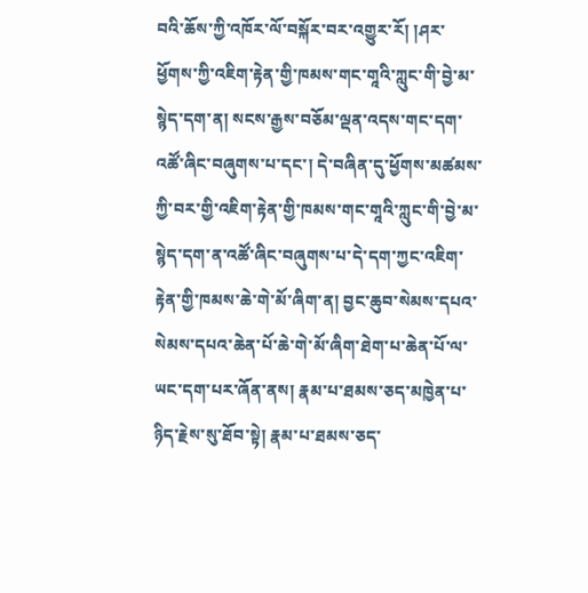བའི་ཆོས་ཀྱི་འཁོར་ལོ་བསྐོར་བར་འགྱུར་རོ། །ཤར་ཕྱོགས་ཀྱི་འཇིག་རྟེན་གྱི་ཁམས་གང་གཱའི་ཀླུང་གི་བྱེ་མ་སྙེད་དག་ན། སངས་རྒྱས་བཅོམ་ལྡན་འདས་གང་དག་འཚོ་ཞིང་བཞུགས་པ་དང་། དེ་བཞིན་དུ་ཕྱོགས་མཚམས་ཀྱི་བར་གྱི་འཇིག་རྟེན་གྱི་ཁམས་གང་གཱའི་ཀླུང་གི་བྱེ་མ་སྙེད་དག་ན་འཚོ་ཞིང་བཞུགས་པ་དེ་དག་ཀྱང་འཇིག་རྟེན་གྱི་ཁམས་ཆེ་གེ་མོ་ཞིག་ན། བྱང་ཆུབ་སེམས་དཔའ་སེམས་དཔའ་ཆེན་པོ་ཆེ་གེ་མོ་ཞིག་ཐེག་པ་ཆེན་པོ་ལ་ཡང་དག་པར་ཞོན་ནས། རྣམ་པ་ཐམས་ཅད་མཁྱེན་པ་ཉིད་རྗེས་སུ་ཐོབ་སྟེ། རྣམ་པ་ཐམས་ཅད་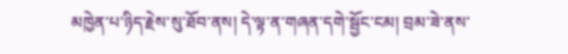མཁྱེན་པ་ཉིད་རྗེས་སུ་ཐོབ་ནས། དེ་ལྟ་ན་གཞན་དགེ་སྦྱོང་ངམ། བྲམ་ཟེ་ནས་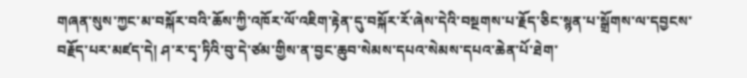གཞན་སུས་ཀྱང་མ་བསྐོར་བའི་ཆོས་ཀྱི་འཁོར་ལོ་འཇིག་རྟེན་དུ་བསྐོར་རོ་ཞེས་དེའི་བསྔགས་པ་རྗོད་ཅིང་སྙན་པ་སྒྲོགས་ལ་དབྱངས་བརྗོད་པར་མཛད་དེ། ཤ་ར་དྭ་ཏིའི་བུ་དེ་ཙམ་གྱིས་ན་བྱང་ཆུབ་སེམས་དཔའ་སེམས་དཔའ་ཆེན་པོ་ཐེག་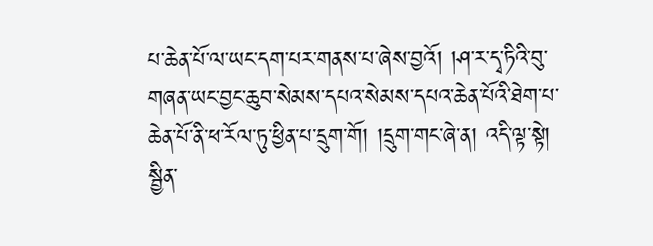པ་ཆེན་པོ་ལ་ཡང་དག་པར་གནས་པ་ཞེས་བྱའོ། །ཤ་ར་དྭ་ཏིའི་བུ་གཞན་ཡང་བྱང་ཆུབ་སེམས་དཔའ་སེམས་དཔའ་ཆེན་པོའི་ཐེག་པ་ཆེན་པོ་ནི་ཕ་རོལ་ཏུ་ཕྱིན་པ་དྲུག་གོ། །དྲུག་གང་ཞེ་ན། འདི་ལྟ་སྟེ། སྦྱིན་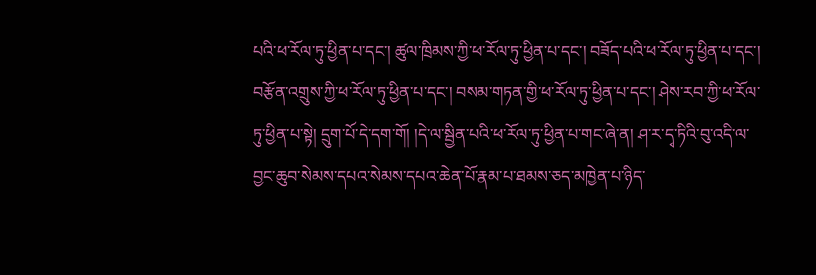པའི་ཕ་རོལ་ཏུ་ཕྱིན་པ་དང་། ཚུལ་ཁྲིམས་ཀྱི་ཕ་རོལ་ཏུ་ཕྱིན་པ་དང་། བཟོད་པའི་ཕ་རོལ་ཏུ་ཕྱིན་པ་དང་། བརྩོན་འགྲུས་ཀྱི་ཕ་རོལ་ཏུ་ཕྱིན་པ་དང་། བསམ་གཏན་གྱི་ཕ་རོལ་ཏུ་ཕྱིན་པ་དང་། ཤེས་རབ་ཀྱི་ཕ་རོལ་ཏུ་ཕྱིན་པ་སྟེ། དྲུག་པོ་དེ་དག་གོ། །དེ་ལ་སྦྱིན་པའི་ཕ་རོལ་ཏུ་ཕྱིན་པ་གང་ཞེ་ན། ཤ་ར་དྭ་ཏིའི་བུ་འདི་ལ་བྱང་ཆུབ་སེམས་དཔའ་སེམས་དཔའ་ཆེན་པོ་རྣམ་པ་ཐམས་ཅད་མཁྱེན་པ་ཉིད་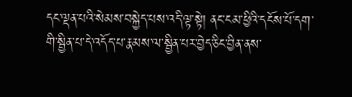དང་ལྡན་པའི་སེམས་བསྐྱེད་པས་འདི་ལྟ་སྟེ། ནང་ངམ་ཕྱིའི་དངོས་པོ་དག་གི་སྦྱིན་པ་དེ་འདོད་པ་རྣམས་ལ་སྦྱིན་པར་བྱེད་ཅིང་བྱིན་ནས་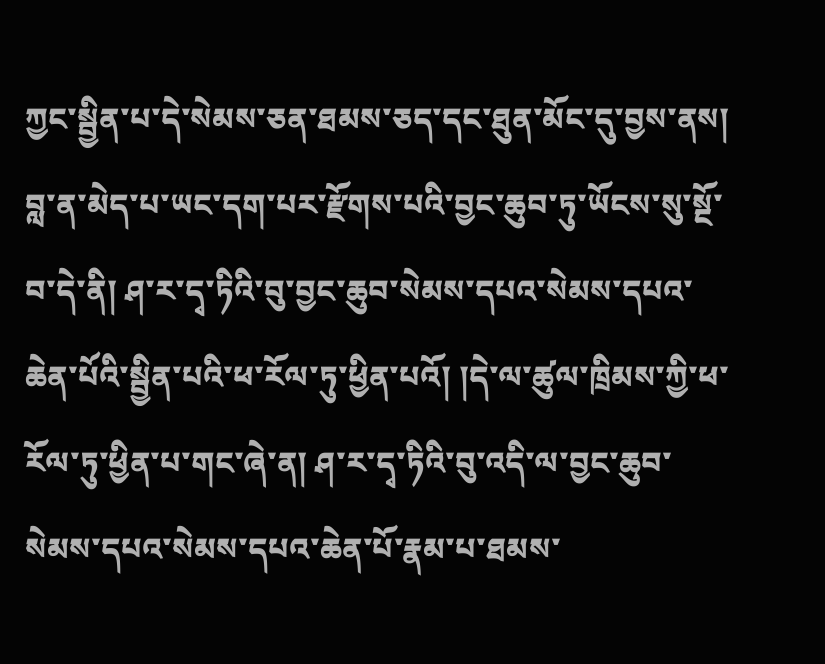ཀྱང་སྦྱིན་པ་དེ་སེམས་ཅན་ཐམས་ཅད་དང་ཐུན་མོང་དུ་བྱས་ནས། བླ་ན་མེད་པ་ཡང་དག་པར་རྫོགས་པའི་བྱང་ཆུབ་ཏུ་ཡོངས་སུ་སྔོ་བ་དེ་ནི། ཤ་ར་དྭ་ཏིའི་བུ་བྱང་ཆུབ་སེམས་དཔའ་སེམས་དཔའ་ཆེན་པོའི་སྦྱིན་པའི་ཕ་རོལ་ཏུ་ཕྱིན་པའོ། །དེ་ལ་ཚུལ་ཁྲིམས་ཀྱི་ཕ་རོལ་ཏུ་ཕྱིན་པ་གང་ཞེ་ན། ཤ་ར་དྭ་ཏིའི་བུ་འདི་ལ་བྱང་ཆུབ་སེམས་དཔའ་སེམས་དཔའ་ཆེན་པོ་རྣམ་པ་ཐམས་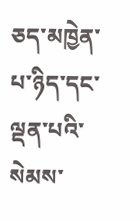ཅད་མཁྱེན་པ་ཉིད་དང་ལྡན་པའི་སེམས་